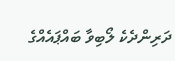ދަރިންދެކެ ލޯބިވާ ބައްޕައެއްގެ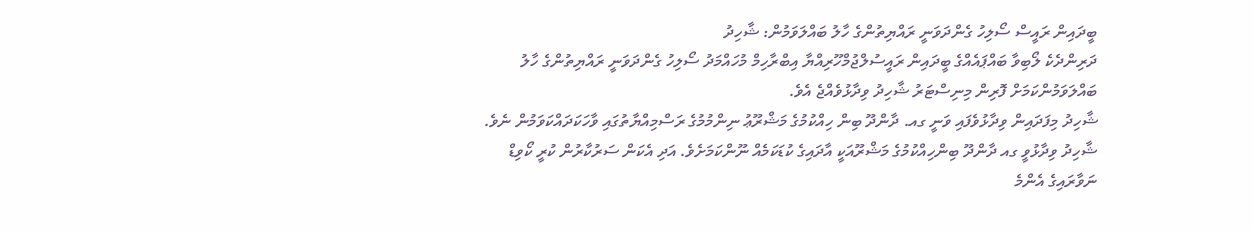ބީދައިން ރައީސް ސޯލިހު ގެންދަވަނީ ރައްޔިތުންގެ ހާލު ބައްލަވަމުން: ޝާހިދު
ދަރިންދެކެ ލޯބިވާ ބައްޕައެއްގެ ބީދައިން ރައީސުލްޖުމްހޫރިއްޔާ އިބްރާހިމް މުހައްމަދު ސޯލިހު ގެންދަވަނީ ރައްޔިތުންގެ ހާލު ބައްލަވަމުންކަމަށް ފޮރިން މިނިސްޓަރު ޝާހިދު ވިދާޅުވެއްޖެ އެވެ.
ޝާހިދު މިފަދައިން ވިދާޅުވެފައި ވަނީ ގއ. ދާންދޫ ބިން ހިއްކުމުގެ މަޝްރޫޢު ނިންމުމުގެ ރަސްމިއްޔާތުގައި ވާހަކަދައްކަވަމުން ނެވެ.
ޝާހިދު ވިދާޅުވީ ގއ ދާންދޫ ބިންހިއްކުމުގެ މަޝްރޫއަކީ އާދައިގެ ކުޑަކަމެއް ނޫންކަމަށެވެ. އަދި އެކަން ސަރުކާރުން ކުރީ ކޯވިޑް ނަވާރައިގެ އެންމެ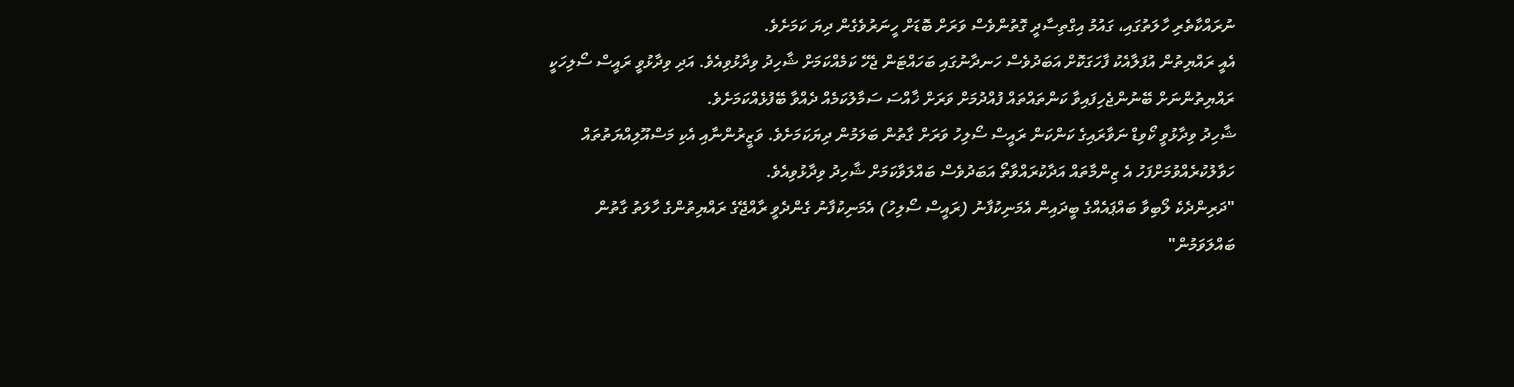ނުރައްކާތެރި ހާލަތުގައި، ގައުމު އިގްތިސާދީ ގޮތުންވެސް ވަރަށް ބޮޑަށް ހީނަރުވެގެން ދިޔަ ކަމަށެވެ.
އެއީ ރައްޔިތުން އުފަލާއެކު ފާހަގަކޮށް އަބަދުވެސް ހަނދާނުގައި ބަހައްޓަން ޖެހޭ ކަމެއްކަމަށް ޝާހިދު ވިދާޅުވިއެވެ. އަދި ވިދާޅުވީ ރައީސް ސޯލިހަކީ ރައްޔިތުންނަށް ބޭނުންޖެހިފައިވާ ކަންތައްތައް ފުއްދުމަށް ވަރަށް ޚާއްސަ ސަމާލުކަމެއް ދެއްވާ ބޭފުޅެއްކަމަށެވެ.
ޝާހިދު ވިދާޅުވީ ކޯވިޑް ނަވާރައިގެ ކަންކަން ރައީސް ސޯލިހު ވަރަށް ގާތުން ބަލަމުން ދިޔަކަމަށެވެ. ވަޒީރުންނާއި އެކި މަސްއޫލިއްޔަތުތައް ހަވާލުކުރެއްވުމަށްފަހު އެ ޒިންމާތައް އަދާކުރައްވާތޯ އަބަދުވެސް ބައްލަވާކަމަށް ޝާހިދު ވިދާޅުވިއެވެ.
"ދަރިންދެކެ ލޯބިވާ ބައްޕައެއްގެ ބީދައިން އެމަނިކުފާނު (ރައީސް ސޯލިހު) އެމަނިކުފާނު ގެންދެވީ ރާއްޖޭގެ ރައްޔިތުންގެ ހާލަތު ގާތުން ބައްލަވަމުން"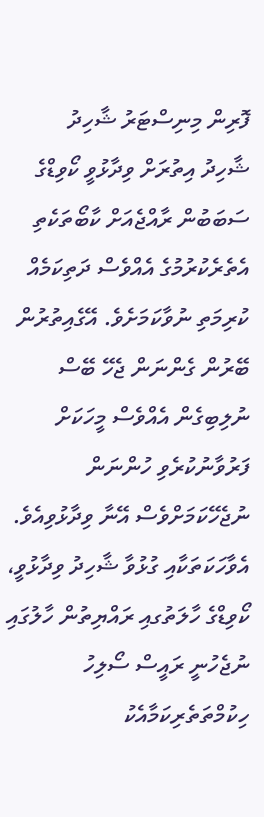ފޮރިން މިނިސްޓަރު ޝާހިދު
ޝާހިދު އިތުރަށް ވިދާޅުވީ ކޯވިޑްގެ ސަބަބުން ރާއްޖެއަށް ކާބޯތަކެތި އެތެރެކުރުމުގެ އެއްވެސް ދަތިކަމެއް ކުރިމަތި ނުވާކަމަށެވެ. އޭގެއިތުރުން ބޭރުން ގެންނަން ޖެހޭ ބޭސް ނުލިބިގެން އެއްވެސް މީހަކަށް ފަރުވާނުކުރެވި ހުންނަން ނުޖެހޭކަމަށްވެސް އޭނާ ވިދާޅުވިއެވެ.
އެވާހަކަތަކާއި ގުޅުވާ ޝާހިދު ވިދާޅުވީ، ކޯވިޑްގެ ހާލަތުގއި ރައްޔިތުން ހާލުގައި ނުޖެހުނީ ރައީސް ސޯލިހު ހިކުމްތަތެރިކަމާއެކު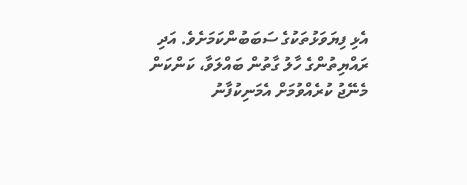އެޅި ފިޔަވަޅުތަކުގެ ސަބަބުންކަމަށެވެ. އަދި ރައްޔިތުންގެ ހާލު ގާތުން ބައްލަވާ، ކަންކަން މެނޭޖު ކުރެއްވުމަށް އެމަނިކުފާނު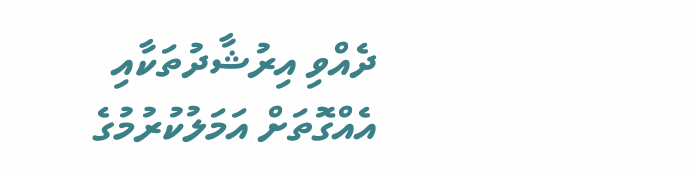ދެއްވި އިރުޝާދުތަކާއި އެއްގޮތަށް އަމަލުކުރުމުގެ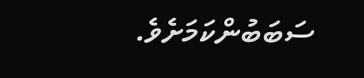ސަބަބުންކަމަށެވެ.